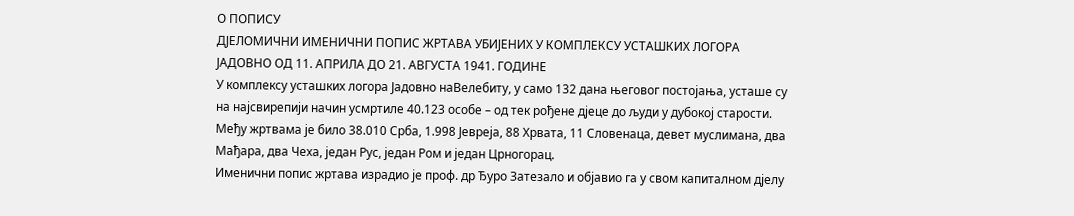О ПОПИСУ
ДЈЕЛОМИЧНИ ИМЕНИЧНИ ПОПИС ЖРТАВА УБИЈЕНИХ У КОМПЛЕКСУ УСТАШКИХ ЛОГОРА ЈАДОВНО ОД 11. АПРИЛА ДО 21. АВГУСТА 1941. ГОДИНЕ
У комплексу усташких логора Јадовно наВелебиту, у само 132 дана његовог постојања, усташе су на најсвирепији начин усмртиле 40.123 особе – од тек рођене дјеце до људи у дубокој старости. Међу жртвама је било 38.010 Срба, 1.998 Јевреја, 88 Хрвата, 11 Словенаца, девет муслимана, два Мађара, два Чеха, један Рус, један Ром и један Црногорац.
Именични попис жртава израдио је проф. др Ђуро Затезало и објавио га у свом капиталном дјелу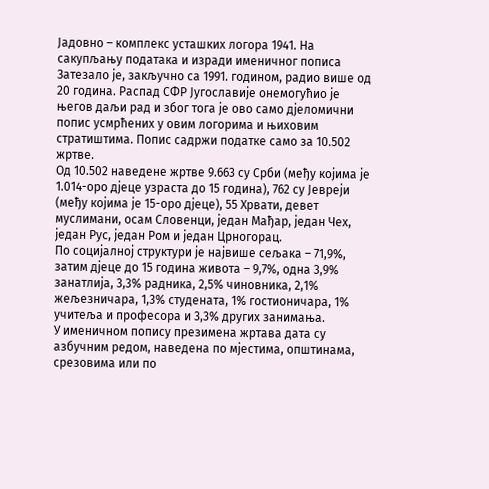Јадовно – комплекс усташких логора 1941. На сакупљању података и изради именичног пописа Затезало је, закључно са 1991. годином, радио више од 20 година. Распад СФР Југославије онемогућио је његов даљи рад и због тога је ово само дјеломични попис усмрћених у овим логорима и њиховим стратиштима. Попис садржи податке само за 10.502 жртве.
Од 10.502 наведене жртве 9.663 су Срби (међу којима је 1.014-оро дјеце узраста до 15 година), 762 су Јевреји (међу којима је 15-оро дјеце), 55 Хрвати, девет муслимани, осам Словенци, један Мађар, један Чех, један Рус, један Ром и један Црногорац.
По социјалној структури је највише сељака – 71,9%, затим дјеце до 15 година живота – 9,7%, одна 3,9% занатлија, 3,3% радника, 2,5% чиновника, 2,1% жељезничара, 1,3% студената, 1% гостионичара, 1% учитеља и професора и 3,3% других занимања.
У именичном попису презимена жртава дата су азбучним редом, наведена по мјестима, општинама, срезовима или по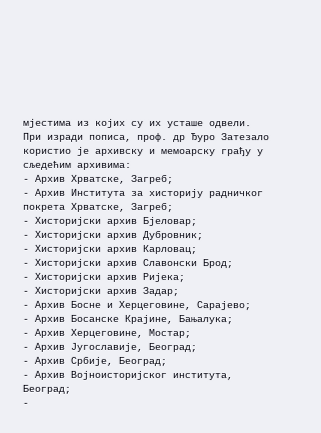мјестима из којих су их усташе одвели.
При изради пописа, проф. др Ђуро Затезало користио је архивску и мемоарску грађу у сљедећим архивима:
- Архив Хрватске, Загреб;
- Архив Института за хисторију радничког покрета Хрватске, Загреб;
- Хисторијски архив Бјеловар;
- Хисторијски архив Дубровник;
- Хисторијски архив Карловац;
- Хисторијски архив Славонски Брод;
- Хисторијски архив Ријека;
- Хисторијски архив Задар;
- Архив Босне и Херцеговине, Сарајево;
- Архив Босанске Крајине, Бањалука;
- Архив Херцеговине, Мостар;
- Архив Југославије, Београд;
- Архив Србије, Београд;
- Архив Војноисторијског института, Београд;
-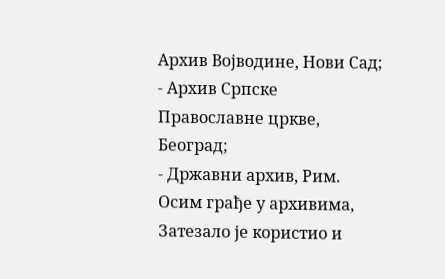Архив Војводине, Нови Сад;
- Архив Српске Православне цркве, Београд;
- Државни архив, Рим.
Осим грађе у архивима, Затезало је користио и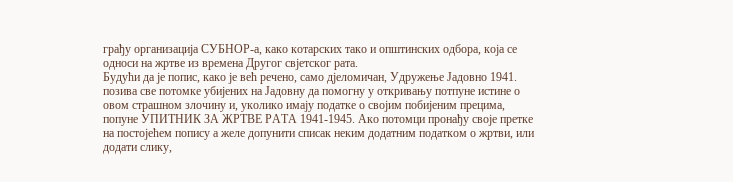грађу организација СУБНОР-а, како котарских тако и општинских одбора, која се односи на жртве из времена Другог свјетског рата.
Будући да је попис, како је већ речено, само дјеломичан, Удружење Јадовно 1941. позива све потомке убијених на Јадовну да помогну у откривању потпуне истине о овом страшном злочину и, уколико имају податке о својим побијеним прецима, попуне УПИТНИК ЗА ЖРТВЕ РАТА 1941-1945. Ако потомци пронађу своје претке на постојећем попису а желе допунити списак неким додатним податком о жртви, или додати слику,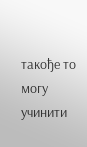такође то могу учинити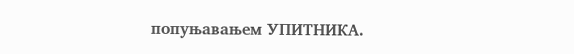попуњавањем УПИТНИКА.